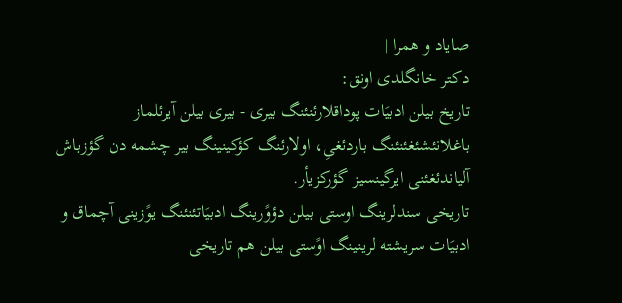صایاد و همرا |
دکتر خانگلدی اونق:
تاریخ بیلن ادبیَات پوداقلارئنئنگ بیری - بیری بیلن آیرئلماز باغلانئشئغئنئنگ باردئغیِ، اولارئنگ کؤکینینگ بیر چشمه دن گؤزباش آلیاندئغئنی ایرگینسیز گؤرکزیأر.
تاریخی سندلرینگ اوستی بیلن دؤوًرینگ ادبیَاتئنئنگ یوًزینی آچماق و ادبیَات سریشته لرینینگ اوًستی بیلن هم تاریخی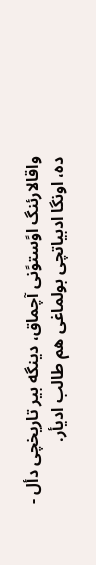واقالارئنگ اوًستوًنی آچماق، دینگه بیر تاریخچی دأل - ده، اونگا ادبیاتچی بولماغی هم طالب ادیأر.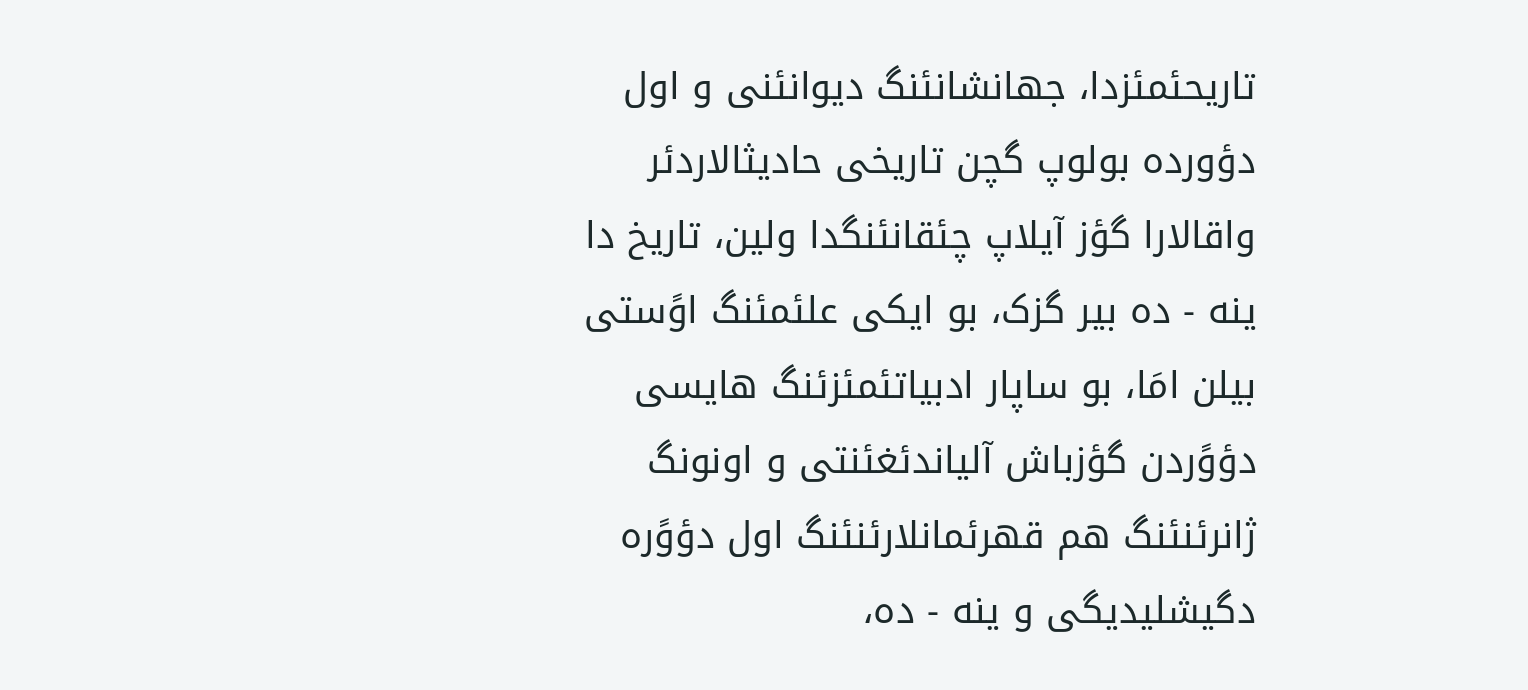تاریحئمئزدا، جهانشانئنگ دیوانئنی و اول دؤورده بولوپ گچن تاریخی حادیثالاردئر واقالارا گؤز آیلاپ چئقانئنگدا ولین، تاریخ دا ینه - ده بیر گزک، بو ایکی علئمئنگ اوًستی بیلن امَا، بو ساپار ادبیاتئمئزئنگ هایسی دؤوًردن گؤزباش آلیاندئغئنتی و اونونگ ژانرئنئنگ هم قهرئمانلارئنئنگ اول دؤوًره دگیشلیدیگی و ینه - ده،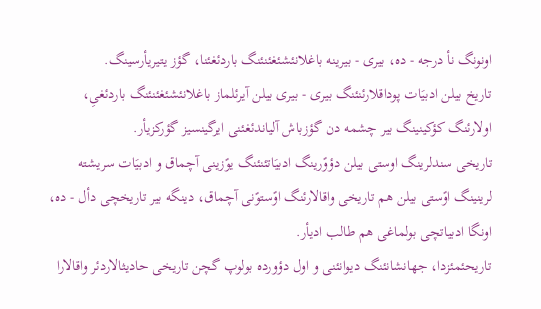اونونگ نأ درجه - ده، بیری - بیرینه باغلانئشئغئنئنگ باردئغئنا، گؤز یتیریأرسینگ.
تاریخ بیلن ادبیَات پوداقلارئنئنگ بیری - بیری بیلن آیرئلماز باغلانئشئغئنئنگ باردئغیِ، اولارئنگ کؤکینینگ بیر چشمه دن گؤزباش آلیاندئغئنی ایرگینسیز گؤرکزیأر.
تاریخی سندلرینگ اوستی بیلن دؤوًرینگ ادبیَاتئنئنگ یوًزینی آچماق و ادبیَات سریشته لرینینگ اوًستی بیلن هم تاریخی واقالارئنگ اوًستوًنی آچماق، دینگه بیر تاریخچی دأل - ده، اونگا ادبیاتچی بولماغی هم طالب ادیأر.
تاریحئمئزدا، جهانشانئنگ دیوانئنی و اول دؤورده بولوپ گچن تاریخی حادیثالاردئر واقالارا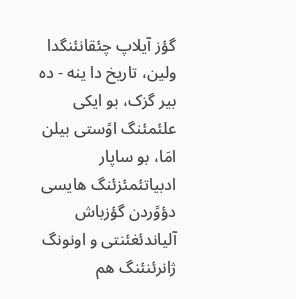گؤز آیلاپ چئقانئنگدا ولین، تاریخ دا ینه - ده بیر گزک، بو ایکی علئمئنگ اوًستی بیلن امَا، بو ساپار ادبیاتئمئزئنگ هایسی دؤوًردن گؤزباش آلیاندئغئنتی و اونونگ ژانرئنئنگ هم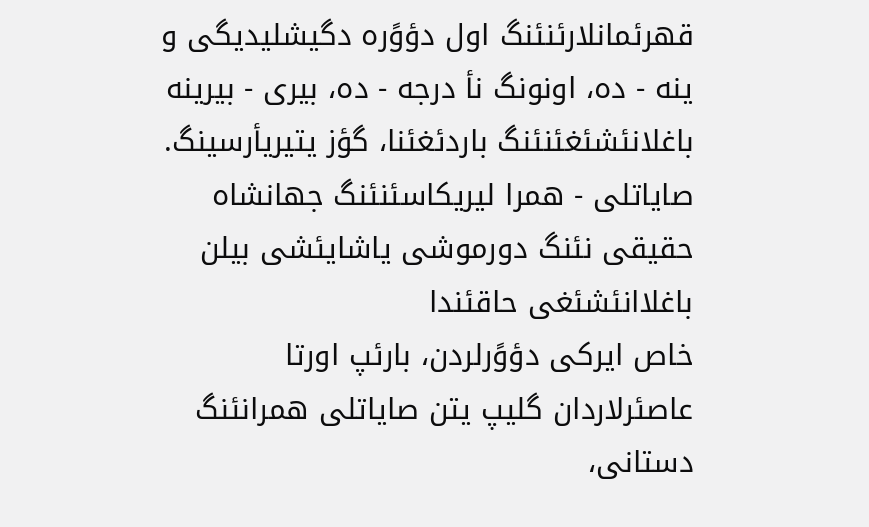قهرئمانلارئنئنگ اول دؤوًره دگیشلیدیگی و ینه - ده، اونونگ نأ درجه - ده، بیری - بیرینه باغلانئشئغئنئنگ باردئغئنا، گؤز یتیریأرسینگ.
صایاتلی - همرا لیریکاسئنئنگ جهانشاه حقیقی نئنگ دورموشی یاشایئشی بیلن باغلاانئشئغی حاقئندا
خاص ایرکی دؤوًرلردن، بارئپ اورتا
عاصئرلاردان گلیپ یتن صایاتلی همرانئنگ دستانی،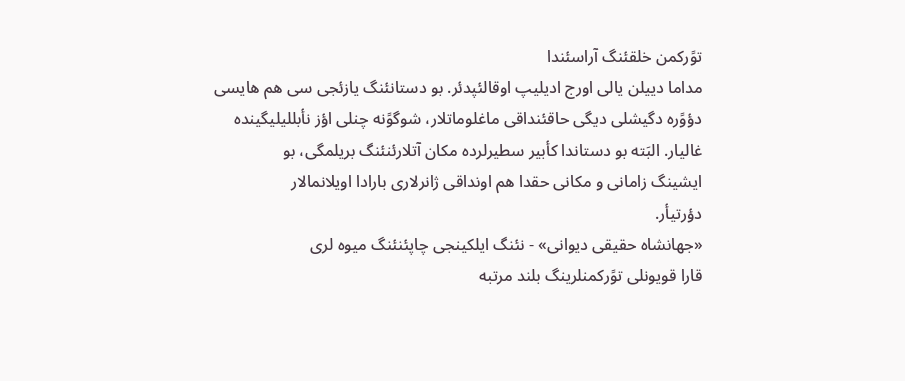توًرکمن خلقئنگ آراسئندا
مداما دییلن یالی اورج ادیلیپ اوقالئپدئر. بو دستانئنگ یازئجی سی هم هایسی
دؤوًره دگیشلی دیگی حاقئنداقی ماغلوماتلار، شوگوًنه چنلی اؤز نأبللیلیگینده
غالیار. البَته بو دستاندا کأبیر سطیرلرده مکان آتلارئنئنگ بریلمگی، بو
ایشینگ زامانی و مکانی حقدا هم اونداقی ژانرلاری بارادا اویلانمالار
دؤرتیأر.
«جهانشاه حقیقی دیوانی» - نئنگ ایلکینجی چاپئنئنگ میوه لری
قارا قویونلی توًرکمنلرینگ بلند مرتبه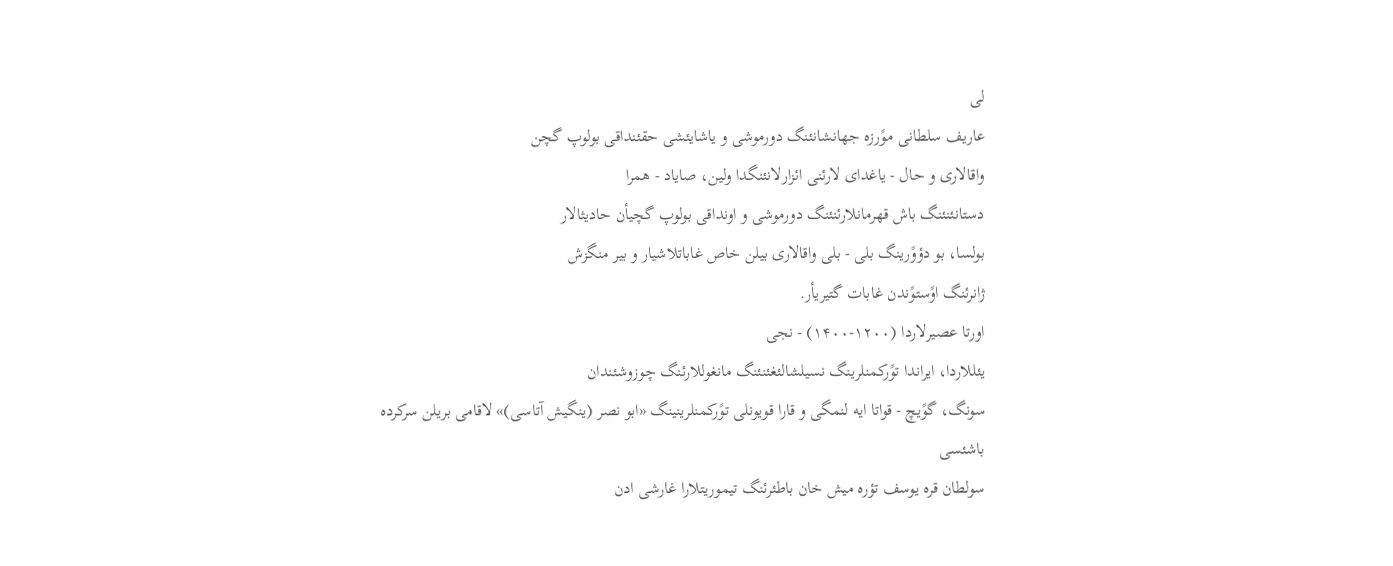لی
عاریف سلطانی موًرزه جهانشانئنگ دورموشی و یاشایئشی حقئنداقی بولوپ گچن
واقالاری و حال - یاغدای لارئنی ائزارلانئنگدا ولین، صایاد - همرا
دستانئنئنگ باش قهرمانلارئنئنگ دورموشی و اونداقی بولوپ گچیأن حادیثالار
بولسا، بو دؤوًرینگ بلی - بلی واقالاری بیلن خاص غاباتلاشیار و بیر منگزش
ژانرئنگ اوًستوًندن غابات گتیریأر.
اورتا عصیرلاردا (۱۲۰۰-۱۴۰۰) - نجی
یئللاردا، ایراندا توًرکمنلرینگ نسیلشالئغئنئنگ مانغوللارئنگ چوزوشئندان
سونگ، گوًیچ - قواتا ایه لنمگی و قارا قویونلی توًرکمنلرینینگ «ابو نصر (ینگیش آتاسی)» لاقامی بریلن سرکرده باشئسی
سولطان قره یوسف تؤره میش خان باطئرئنگ تیموریتلارا غارشی ادن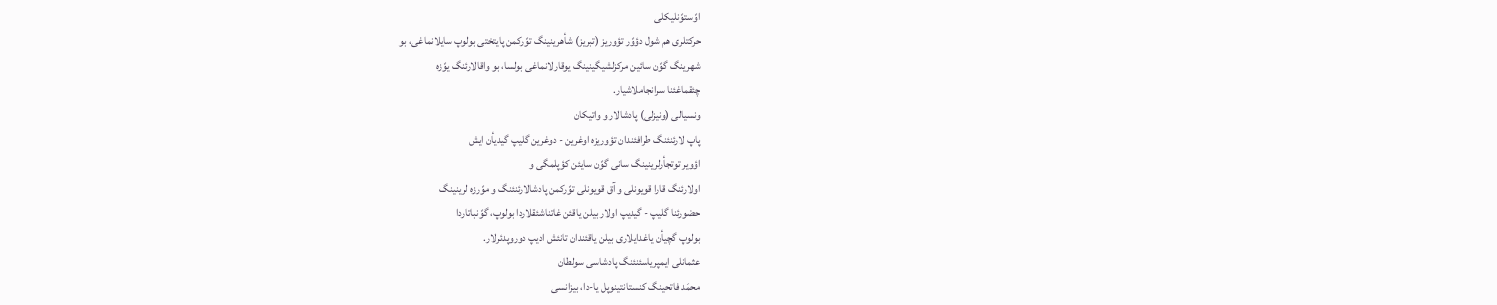اوًستوًنلیکلی
حرکتلری هم شول دؤوًر تؤوریز (تبریز) شأهرینینگ توًرکمن پایتختی بولوپ سایلانماغی، بو
شهرینگ گوًن سائین مرکزلشیگینینگ یوقارلانماغی بولسا، بو واقالارئنگ یوًزه
چئقماغئنا سرانجاملاشیار.
ونسیالی (ونیزلی) پادشالار و واتیکان
پاپ لارئنئنگ طرافئندان تؤوریزه اوغرین - دوغرین گلیپ گیدیأن ایش
اؤویر توتجأرلرینینگ سانی گوًن سایئن کؤپلمگی و
اولارئنگ قارا قویونلی و آق قویونلی توًرکمن پادشالارئنئنگ و موًرزه لرینینگ
حضورئنا گلیپ - گیدیپ اولار بیلن یاقئن غاتناشئقلاردا بولوپ، گوًنباتاردا
بولوپ گچیأن یاغدایلاری بیلن یاقئندان تانئش ادیپ دوروپدئرلار.
عثمانلی ایمپریاسئنئنگ پادشاسی سولطان
محمَد فاتحینگ کنستانتینوپل یا-دا، بیزانسی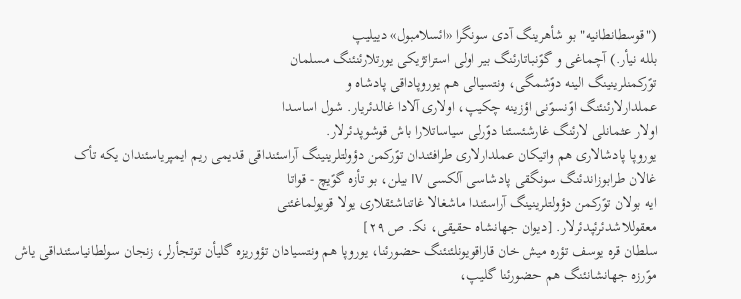("قوسطانطانیه" بو شأهرینگ آدی سونگرا «ائسلامبول» دییلیپ
بلله نیأر.) آچماغی و گوًنباتارئنگ بیر اولی استراتژیکی یورتلارئنئنگ مسلمان
توًرکمنلرینینگ الینه دوًشمگی، ونتسیالی هم یوروپاداقی پادشاه و
عملدارلارئنئنگ اوًنسوًنی اؤزینه چکیپ، اولاری آلادا غالدئریار. شول اساسدا
اولار عثمانلی لارئنگ غارشئسئنا دوًرلی سیاساتلارا باش قوشوپدئرلار.
یوروپا پادشالاری هم واتیکان عملدارلاری طرافئندان توًرکمن دؤولتلرینینگ آراسئنداقی قدیمی ریم ایمپریاسئندان یکه تأک
غالان طرابوزاندئنگ سونگقی پادشاسی آلکسی IV بیلن، بو تأزه گوًیچ - قواتا
ایه بولان توًرکمن دؤولتلرینینگ آراسئندا ماشغالا غاتناشئقلاری یولا قویولماغئنی
معقوللاشدئرئپدئرلار. [دیوان جهانشاه حقیقی، نکـ. ص ۲۹]
سلطان قره یوسف تؤره میش خان قاراقویونلئنئنگ حضورئنا، یوروپا هم ونتسیادان تؤوریزه گلیأن توتجأرلر، زنجان سولطانیاسئنداقی یاش موًرزه جهانشانئنگ هم حضورئنا گلیپ،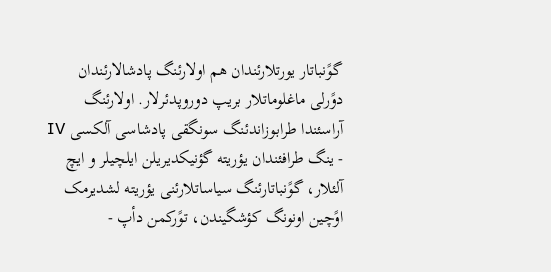گوًنباتار یورتلارئندان هم اولارئنگ پادشالارئندان دوًرلی ماغلوماتلار بریپ دوروپدئرلار. اولارئنگ آراسئندا طرابوزاندئنگ سونگقی پادشاسی آلکسی IV - ینگ طرافئندان یؤریته گؤنیکدیریلن ایلچیلر و ایچ آلئلار، گوًنباتارئنگ سیاساتلارئنی یؤریته لشدیرمک اوًچین اونونگ کؤشگیندن، توًرکمن دأپ -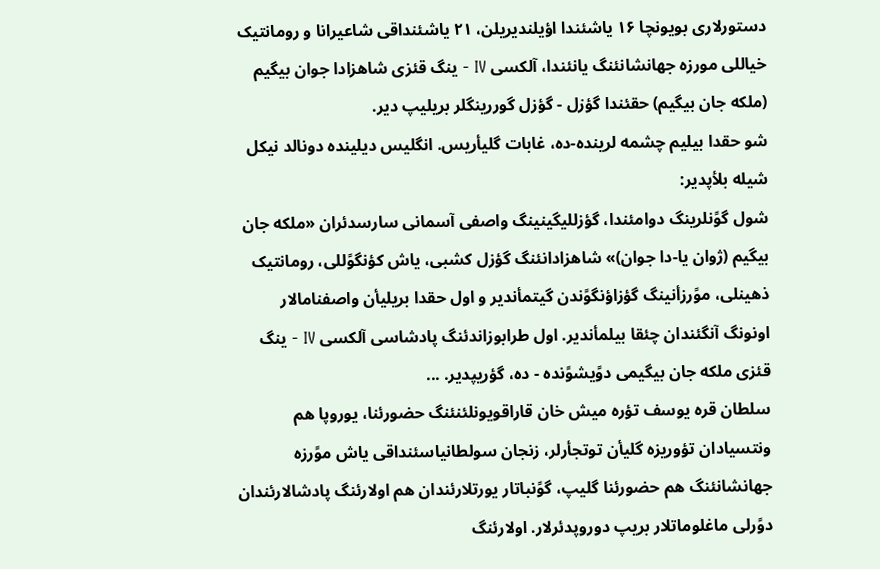دستورلاری بویونچا ۱۶ یاشئندا اؤیلندیریلن، ۲۱ یاشئنداقی شاعیرانا و رومانتیک خیاللی مورزه جهانشانئنگ یانئندا، آلکسی IV - ینگ قئزی شاهزادا جوان بیگیم (ملکه جان بیگیم) حقئندا گؤزل - گؤزل گوررینگلر بریلیپ دیر.
شو حقدا بیلیم چشمه لرینده-ده، غابات گلیأریس. انگلیس دیلینده دونالد نیکل شیله بلأپدیر:
شول گوًنلرینگ دوامئندا، گؤزللیگینینگ واصفی آسمانی سارسدئران «ملکه جان بیگیم (ژوان یا-دا جوان)» شاهزادانئنگ گؤزل کشبی، یاش کؤنگوًللی، رومانتیک ذهینلی، موًرزأنینگ گؤزاؤنگوًندن گیتمأندیر و اول حقدا بریلیأن واصفنامالار اونونگ آنگئندان چئقا بیلمأندیر. اول طرابوزاندئنگ پادشاسی آلکسی IV - ینگ قئزی ملکه جان بیگیمی دوًیشوًنده - ده، گؤریپدیر. ...
سلطان قره یوسف تؤره میش خان قاراقویونلئنئنگ حضورئنا، یوروپا هم ونتسیادان تؤوریزه گلیأن توتجأرلر، زنجان سولطانیاسئنداقی یاش موًرزه جهانشانئنگ هم حضورئنا گلیپ، گوًنباتار یورتلارئندان هم اولارئنگ پادشالارئندان دوًرلی ماغلوماتلار بریپ دوروپدئرلار. اولارئنگ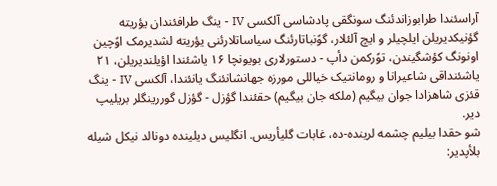آراسئندا طرابوزاندئنگ سونگقی پادشاسی آلکسی IV - ینگ طرافئندان یؤریته گؤنیکدیریلن ایلچیلر و ایچ آلئلار، گوًنباتارئنگ سیاساتلارئنی یؤریته لشدیرمک اوًچین اونونگ کؤشگیندن، توًرکمن دأپ - دستورلاری بویونچا ۱۶ یاشئندا اؤیلندیریلن، ۲۱ یاشئنداقی شاعیرانا و رومانتیک خیاللی مورزه جهانشانئنگ یانئندا، آلکسی IV - ینگ قئزی شاهزادا جوان بیگیم (ملکه جان بیگیم) حقئندا گؤزل - گؤزل گوررینگلر بریلیپ دیر.
شو حقدا بیلیم چشمه لرینده-ده، غابات گلیأریس. انگلیس دیلینده دونالد نیکل شیله بلأپدیر: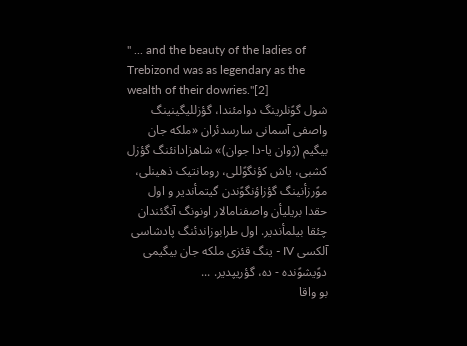" ... and the beauty of the ladies of Trebizond was as legendary as the wealth of their dowries."[2]
شول گوًنلرینگ دوامئندا، گؤزللیگینینگ واصفی آسمانی سارسدئران «ملکه جان بیگیم (ژوان یا-دا جوان)» شاهزادانئنگ گؤزل کشبی، یاش کؤنگوًللی، رومانتیک ذهینلی، موًرزأنینگ گؤزاؤنگوًندن گیتمأندیر و اول حقدا بریلیأن واصفنامالار اونونگ آنگئندان چئقا بیلمأندیر. اول طرابوزاندئنگ پادشاسی آلکسی IV - ینگ قئزی ملکه جان بیگیمی دوًیشوًنده - ده، گؤریپدیر. ...
بو واقا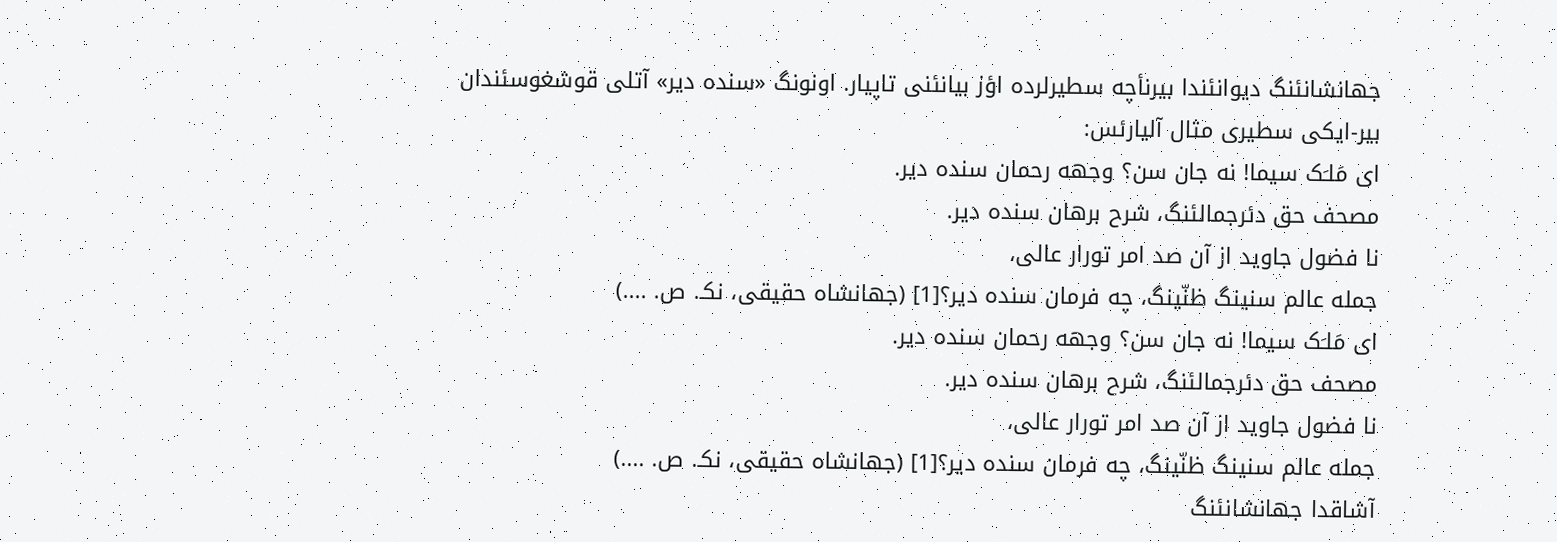جهانشانئنگ دیوانئندا بیرنأچه سطیرلرده اؤز بیانئنی تاپیار. اونونگ «سنده دیر» آتلی قوشغوسئندان بیر-ایکی سطیری مثال آلیارئس:
ای مَلـَک سيما! نه جان سن؟ وجهه رحمان سنده دير.
مصحف حق دئرجمالئنگ، شرح برهان سنده دير.
نا فضول جاويد از آن صد امر تورار عالی،
جمله عالم سنينگ ظنّینگ، چه فرمان سنده دير؟[1] (جهانشاه حقیقی، نکـ. ص. ....)
ای مَلـَک سيما! نه جان سن؟ وجهه رحمان سنده دير.
مصحف حق دئرجمالئنگ، شرح برهان سنده دير.
نا فضول جاويد از آن صد امر تورار عالی،
جمله عالم سنينگ ظنّینگ، چه فرمان سنده دير؟[1] (جهانشاه حقیقی، نکـ. ص. ....)
آشاقدا جهانشانئنگ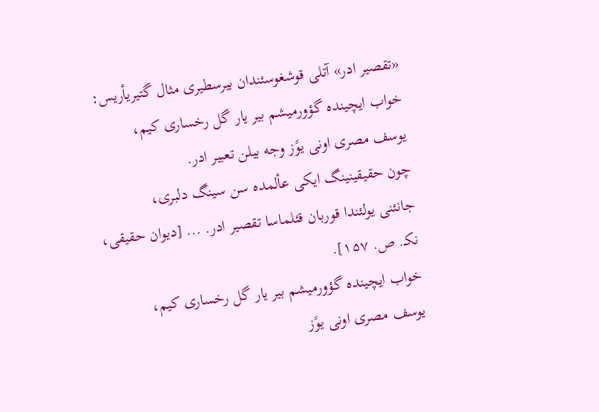«تقصیر ادر» آتلی قوشغوسئندان بیرسطیری مثال گتیریأریس:
خواب ایچینده گؤورمیشم بیر یار گل رخساری کیم،
یوسف مصری اونی یوًز وجه بیلن تعبیر ادر.
چون حقیقینینگ ایکی عألمده سن سینگ دلبری،
جانئنی یولئندا قوربان قئلماسا تقصیر ادر. ... [دیوان حقیقی، نکـ. ص. ۱۵۷].
خواب ایچینده گؤورمیشم بیر یار گل رخساری کیم،
یوسف مصری اونی یوًز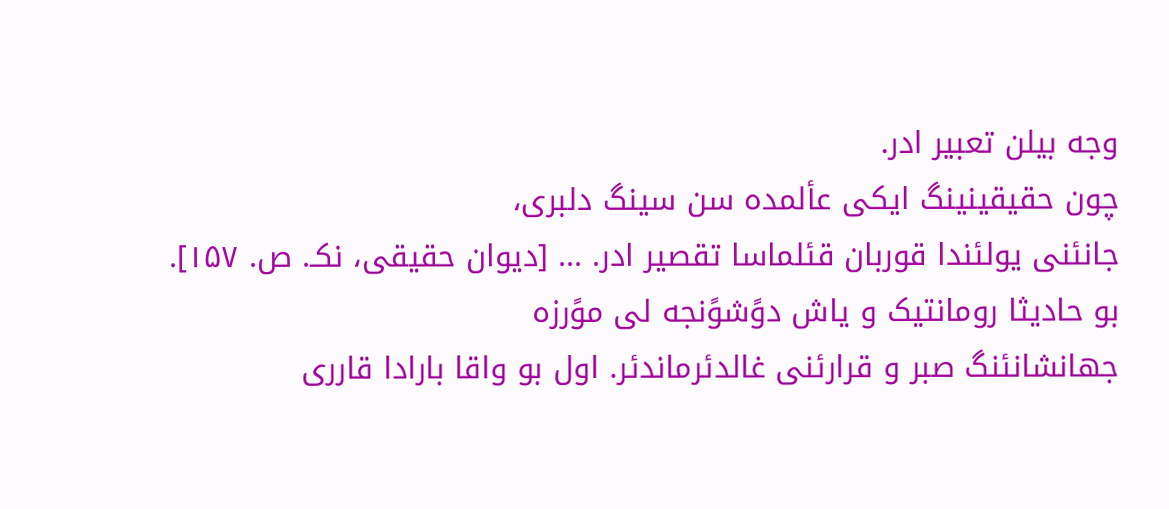وجه بیلن تعبیر ادر.
چون حقیقینینگ ایکی عألمده سن سینگ دلبری،
جانئنی یولئندا قوربان قئلماسا تقصیر ادر. ... [دیوان حقیقی، نکـ. ص. ۱۵۷].
بو حادیثا رومانتیک و یاش دوًشوًنجه لی موًرزه
جهانشانئنگ صبر و قرارئنی غالدئرماندئر. اول بو واقا بارادا قارری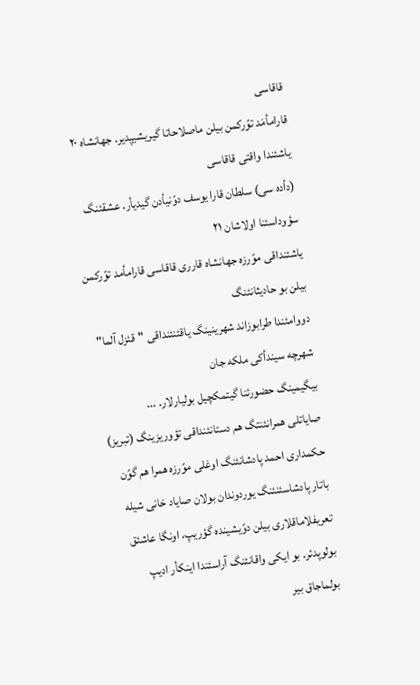قاقاسی
قارامأمَد توًرکمن بیلن ماصلاحاتا گیریشیپدیر. جهانشاه ۲۰ یاشئندا واقتی قاقاسی
(دأده سی) سلطان قارا یوسف دوًنیأدن گیدیأر. عشقئنگ سؤوداسئنا اولاشان ۲۱
یاشئنداقی موًرزه جهانشاه قارری قاقاسی قارامأمد توًرکمن بیلن بو حادیثانئنگ
دووامئندا طرابوزاند شهرینینگ یاقئنئنداقی "قئزل آلما" شهرچه سیندأکی ملکه جان
بیگیمینگ حضورئنا گیتمکچیل بولیارلار. ...
صایاتلی همرانئنتگ هم دستانئنداقی تؤوریزینگ (تبریز) حکمداری احمد پادشانئنگ اوغلی موًرزه همرا هم گوًن باتار پادشاسئنئنگ یوردوندان بولان صایاد خانی شیله تعریفلاماقلاری بیلن دوًیشینده گؤریپ، اونگا عاشئق بولوپدئر. بو ایکی واقانئنگ آراسئندا اینکأر ادیپ بولماجاق بیر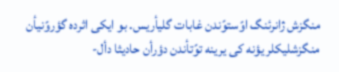منگزش ژانرئنگ اوًستوًندن غابات گلیأریس. بو ایکی اثرده گؤروًنیأن منگزشلیکلر یؤنه کی یرینه توًتأندن دؤرأن حادیثا دأل-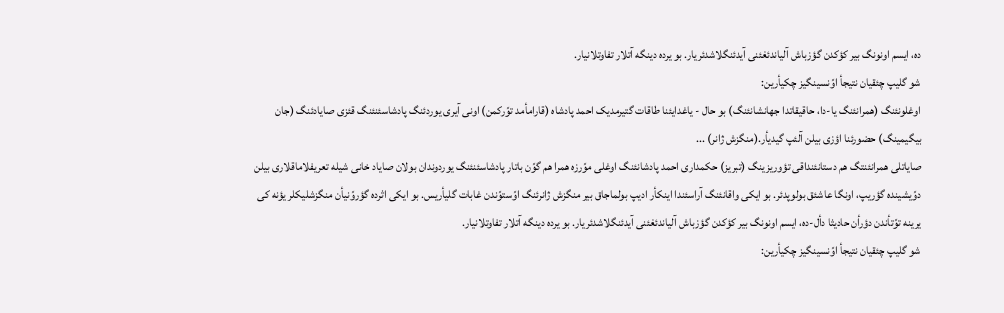ده، ایسم اونونگ بیر کؤکدن گؤزباش آلیاندئغئنی آیدئنگلاشدئریار. بو یرده دینگه آتلار تفاوتلانیار.
شو گلیپ چئقیان نتیجأ اوًنسینگیز چکیأرین:
اوغلونئنگ (همرانئنگ یا-دا، حاقیقاتدا جهانشانئنگ) بو حال - یاغدایئنا طاقات گتیرمدیک احمد پادشاه (قارامأمد توًرکمن) اونی آیری یوردئنگ پادشاسئنئنگ قئزی صایادئنگ (جان بیگیمینگ) حضورئنا اؤزی بیلن آلئپ گیدیأر.(منگزش ژانر) ...
صایاتلی همرانئنتگ هم دستانئنداقی تؤوریزینگ (تبریز) حکمداری احمد پادشانئنگ اوغلی موًرزه همرا هم گوًن باتار پادشاسئنئنگ یوردوندان بولان صایاد خانی شیله تعریفلاماقلاری بیلن دوًیشینده گؤریپ، اونگا عاشئق بولوپدئر. بو ایکی واقانئنگ آراسئندا اینکأر ادیپ بولماجاق بیر منگزش ژانرئنگ اوًستوًندن غابات گلیأریس. بو ایکی اثرده گؤروًنیأن منگزشلیکلر یؤنه کی یرینه توًتأندن دؤرأن حادیثا دأل-ده، ایسم اونونگ بیر کؤکدن گؤزباش آلیاندئغئنی آیدئنگلاشدئریار. بو یرده دینگه آتلار تفاوتلانیار.
شو گلیپ چئقیان نتیجأ اوًنسینگیز چکیأرین: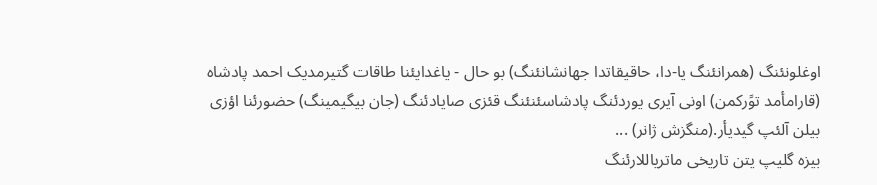اوغلونئنگ (همرانئنگ یا-دا، حاقیقاتدا جهانشانئنگ) بو حال - یاغدایئنا طاقات گتیرمدیک احمد پادشاه (قارامأمد توًرکمن) اونی آیری یوردئنگ پادشاسئنئنگ قئزی صایادئنگ (جان بیگیمینگ) حضورئنا اؤزی بیلن آلئپ گیدیأر.(منگزش ژانر) ...
بیزه گلیپ یتن تاریخی ماتریاللارئنگ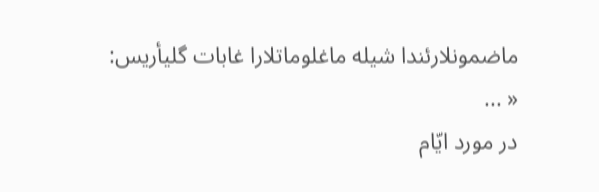ماضمونلارئندا شیله ماغلوماتلارا غابات گلیأریس:
« ...
در مورد ايّام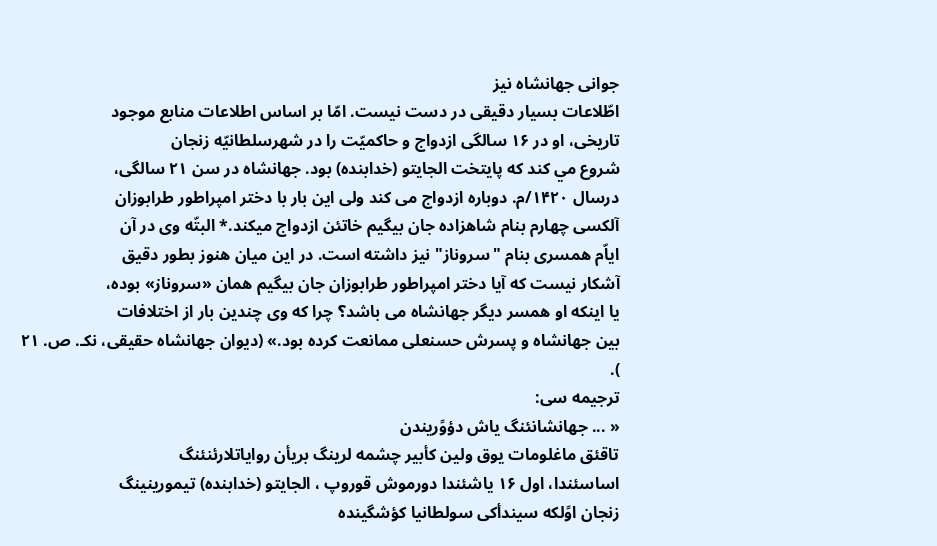جوانی جهانشاه نيز
اطّلاعات بسيار دقيقی در دست نيست. امّا بر اساس اطلاعات منابع موجود
تاريخی، او در ۱۶ سالگی ازدواج و حاکميّت را در شهرسلطانيّه زنجان
شروع مي کند که پایتخت الجایتو (خدابنده) بود. جهانشاه در سن ۲۱ سالگی،
درسال ۱۴۲۰/م. دوباره ازدواج می کند ولی این بار با دختر امپراطور طرابوزان
آلکسی چهارم بنام شاهزاده جان بیگیم خاتئن ازدواج ميکند.* البتّه وی در آن
اياّم همسری بنام "سروناز" نيز داشته است. در اين ميان هنوز بطور دقیق
آشکار نیست که آیا دختر امپراطور طرابوزان جان بیگیم همان «سروناز» بوده،
يا اينکه او همسر ديگر جهانشاه می باشد؟ چرا که وی چندين بار از اختلافات
بين جهانشاه و پسرش حسنعلی ممانعت کرده بود.» (دیوان جهانشاه حقیقی، نکـ. ص. ۲۱
).
ترجیمه سی:
« ... جهانشانئنگ یاش دؤوًریندن
تاقئق ماغلومات یوق ولین کأبیر چشمه لرینگ بریأن روایاتلارئنئنگ
اساسئندا، اول ۱۶ یاشئندا دورموش قوروپ ، الجایتو (خدابنده) تیمورینینگ
زنجان اوًلکه سیندأکی سولطانیا کؤشگینده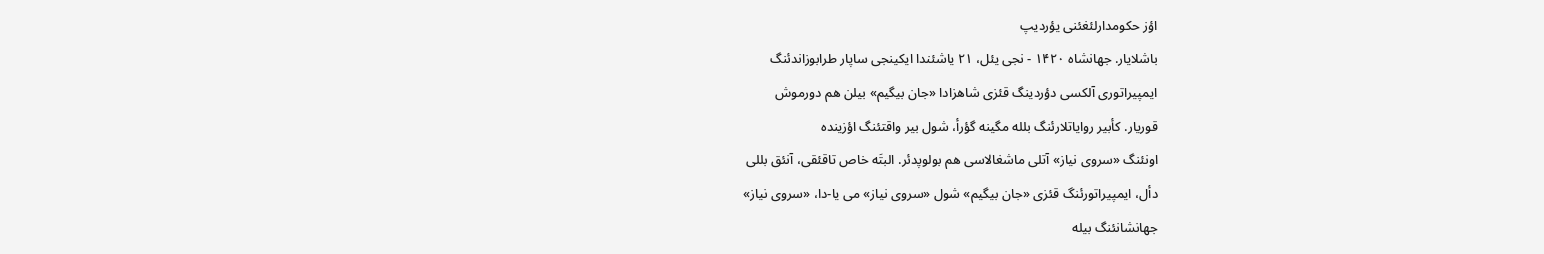اؤز حکومدارلئغئنی یؤردیپ
باشلایار. جهانشاه ۱۴۲۰ - نجی یئل، ۲۱ یاشئندا ایکینجی ساپار طرابوزاندئنگ
ایمپیراتوری آلکسی دؤردینگ قئزی شاهزادا «جان بیگیم» بیلن هم دورموش
قوریار. کأبیر روایاتلارئنگ بلله مگینه گؤرأ، شول بیر واقتئنگ اؤزینده
اونئنگ «سروی نیاز» آتلی ماشغالاسی هم بولوپدئر. البتَه خاص تاقئقی، آنئق بللی
دأل، ایمپیراتورئنگ قئزی «جان بیگیم» شول «سروی نیاز» می یا-دا، «سروی نیاز»
جهانشانئنگ بیله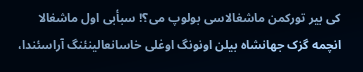کی بیر تورکمن ماشغالاسی بولوپ می؟! سبأبی اول ماشغالا
انچمه گزک جهانشاه بیلن اونونگ اوغلی خاسانعالینئنگ آراسئندا،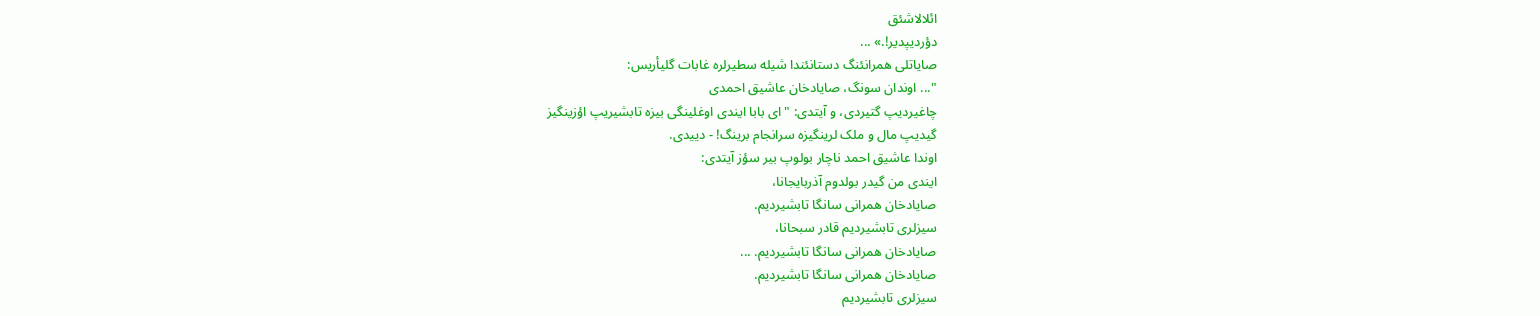ائلالاشئق
دؤردیپدیر!.» ...
صایاتلی همرانئنگ دستانئندا شیله سطیرلره غابات گلیأریس:
"... اوندان سونگ، صایادخان عاشیق احمدی
چاغیردیپ گتیردی، و آیتدی: "ای بابا ایندی اوغلینگی بیزه تابشیریپ اؤزینگیز
گیدیپ مال و ملک لرینگیزه سرانجام برینگ! - دییدی.
اوندا عاشیق احمد ناچار بولوپ بیر سؤز آیتدی:
ایندی من گیدر بولدوم آذربایجانا،
صایادخان همرانی سانگا تابشیردیم.
سیزلری تابشیردیم قادر سبحانا،
صایادخان همرانی سانگا تابشیردیم. ...
صایادخان همرانی سانگا تابشیردیم.
سیزلری تابشیردیم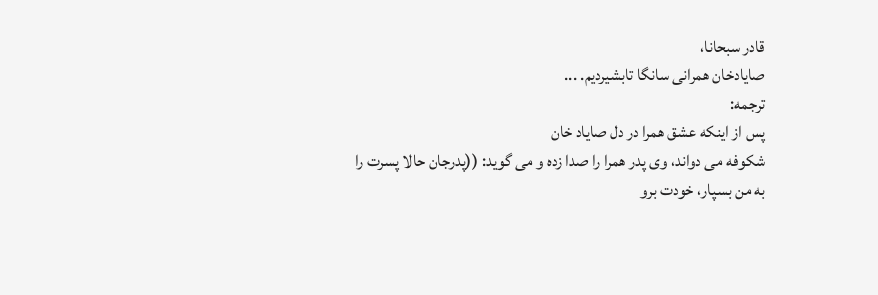قادر سبحانا،
صایادخان همرانی سانگا تابشیردیم. ...
ترجمه:
پس از اینکه عشق همرا در دل صایاد خان
شکوفه می دواند، وی پدر همرا را صدا زده و می گوید: ((پدرجان حالا پسرت را
به من بسپار، خودت برو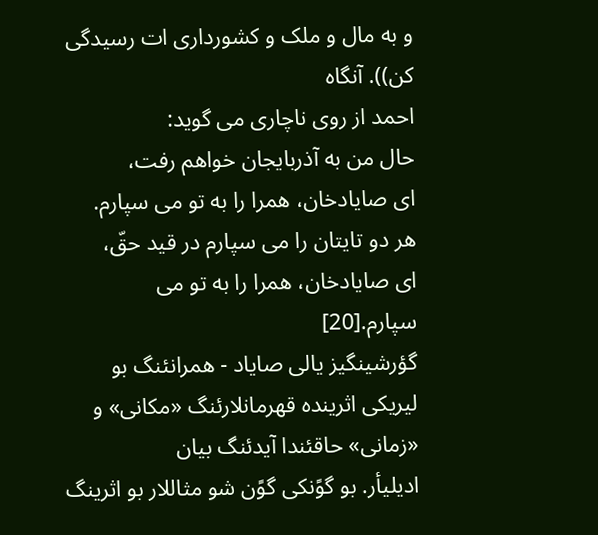و به مال و ملک و کشورداری ات رسیدگی کن)). آنگاه
احمد از روی ناچاری می گوید:
حال من به آذربایجان خواهم رفت،
ای صایادخان، همرا را به تو می سپارم.
هر دو تایتان را می سپارم در قید حقّ،
ای صایادخان، همرا را به تو می سپارم.[20]
گؤرشینگیز یالی صایاد - همرانئنگ بو
لیریکی اثرینده قهرمانلارئنگ «مکانی» و «زمانی» حاقئندا آیدئنگ بیان
ادیلیأر. بو گوًنکی گوًن شو مثاللار بو اثرینگ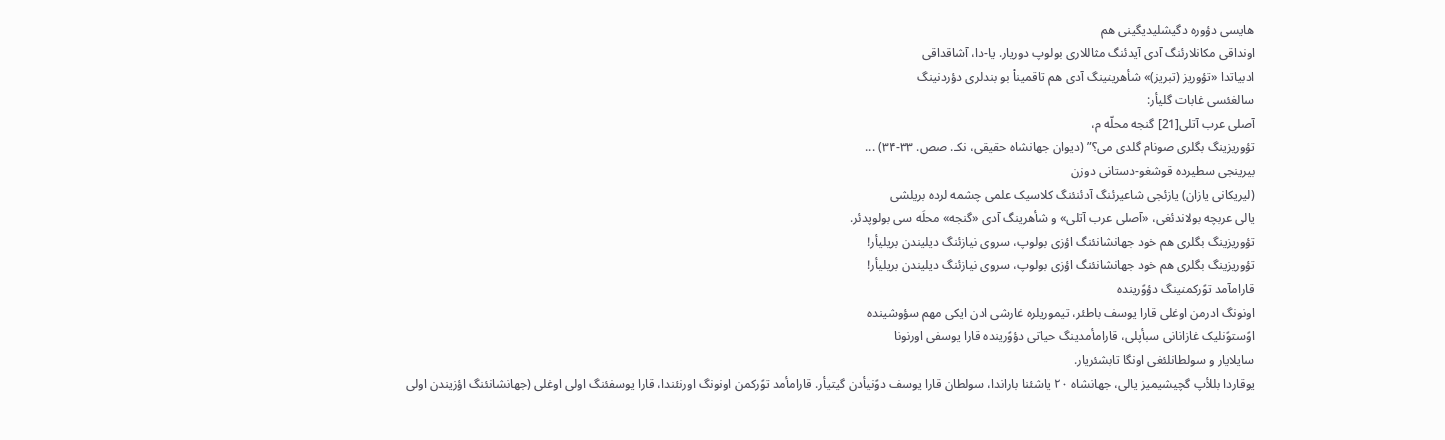هایسی دؤوره دگیشلیدیگینی هم
اونداقی مکانلارئنگ آدی آیدئنگ مثاللاری بولوپ دوریار. یا-دا، آشاقداقی
ادبیاتدا «تؤوریز (تبریز)» شأهرینینگ آدی هم تاقمیناْ بو بندلری دؤردنینگ
سالغئسی غابات گلیأر:
آصلی عرب آتلی[21] گنجه محلّه م،
تؤوریزینگ بگلری صونام گلدی می؟” (دیوان جهانشاه حقیقی، نکـ. صص. ۳۳-۳۴) ...
بیرینجی سطیرده قوشغو-دستانی دوزن
(لیریکانی یازان) یازئجی شاعیرئنگ آدئنئنگ کلاسیک علمی چشمه لرده بریلشی
یالی عربچه بولاندئغی، «آصلی عرب آتلی» و شأهرینگ آدی «گنجه» محلَه سی بولوپدئر.
تؤوریزینگ بگلری هم خود جهانشانئنگ اؤزی بولوپ، سروی نیازئنگ دیلیندن بریلیأر!
تؤوریزینگ بگلری هم خود جهانشانئنگ اؤزی بولوپ، سروی نیازئنگ دیلیندن بریلیأر!
قارامآمد توًرکمنینگ دؤوًرینده
اونونگ ادرمن اوغلی قارا یوسف باطئر، تیموریلره غارشی ادن ایکی مهم سؤوشینده
اوًستوًنلیک غازانانی سبأپلی، قارامأمدینگ حیاتی دؤوًرینده قارا یوسفی اورنونا
سایلایار و سولطانلئغی اونگا تابشئریار.
یوقاردا بللأپ گچیشیمیز یالی، جهانشاه ۲۰ یاشئنا باراندا، سولطان قارا یوسف دوًنیأدن گیتیأر. قارامأمد توًرکمن اونونگ اورنئندا، قارا یوسفئنگ اولی اوغلی (جهانشانئنگ اؤزیندن اولی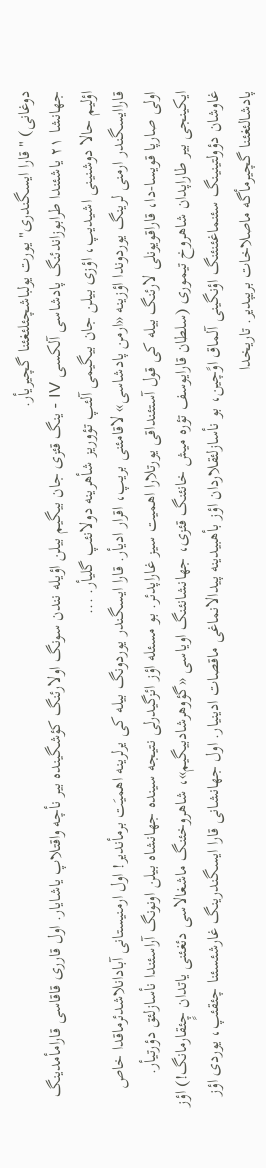دوغانی) "قارا ایسگندری" یورت یولباشچئلئغئنا گچیریأر.
جهانشا ۲۱ یاشئندا طرابوزاندئنگ پادشاسی آلکسی IV - ینگ قئزی جان بیگیم بیلن اؤیله نندن سونگ اولارئنگ کؤشگینده بیر نأچه واقتلاپ یاشایار. اول قارری قاقاسی قارامأمدینگ اؤلیم حالا دوشنینی اشیدیپ، اؤزی بیلن جان بیگیمی آلئپ تؤوریز شأهرینه دولانئپ گلیأر. ...
قاراایسگندر ارمنی لرینگ یوردوندا اؤزینه «ارمن پادشاسی» لاقامئنی بریپ، اقرار ادیأر. قارا ایسگندر یوردونگ بیله کی یرلرینه اهمیَت برمأندیر! اول ارمنیستانی آبادانلاشدئرماقدا خاص اولی صارپا قویسا-دا، قاراقویونلی لارئنگ بیله کی قول آستئنداقی یورتلارا اهمیت سیز غاراپدئر. بو مسئله اؤز ائزگیدرلی نتیجه سینده جهانشاه بیلن اونونگ آراسئندا نأسازلئق دؤرتیأر.
ایکینجی بیر طاراپدان شاهروخ تیموری (سلطان قارایوسف تؤره میش خانئنگ قئزی، جهانشانئنگ اویاسی «گؤوهرشادبیگیم»، شاهروخئنگ ماشغالاسی دئغئنی یاتدان چٍئقارمانگ!) اؤز غاوشان دؤولتینینگ سئنماغئنئنگ اؤنگینی آلماق اوًچین، بو نأسازلئقلاردان اؤز بأهبیدینه پیدالانماغی ماقصات ادینيار. اول جهانشانی قارا ایسگندرینگ غارشئسئنا چئقئپ، یوردی اؤز پادشالئغئنا گچیرمأگه ماصلاخات بریپدیر. تاریخدا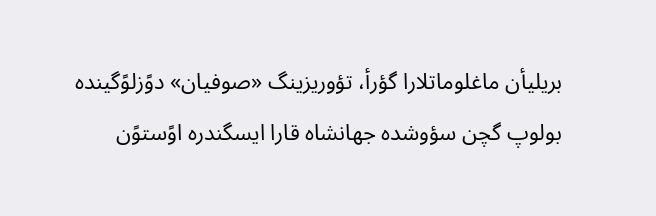بریلیأن ماغلوماتلارا گؤرأ، تؤوریزینگ «صوفیان» دوًزلوًگینده بولوپ گچن سؤوشده جهانشاه قارا ایسگندره اوًستوًن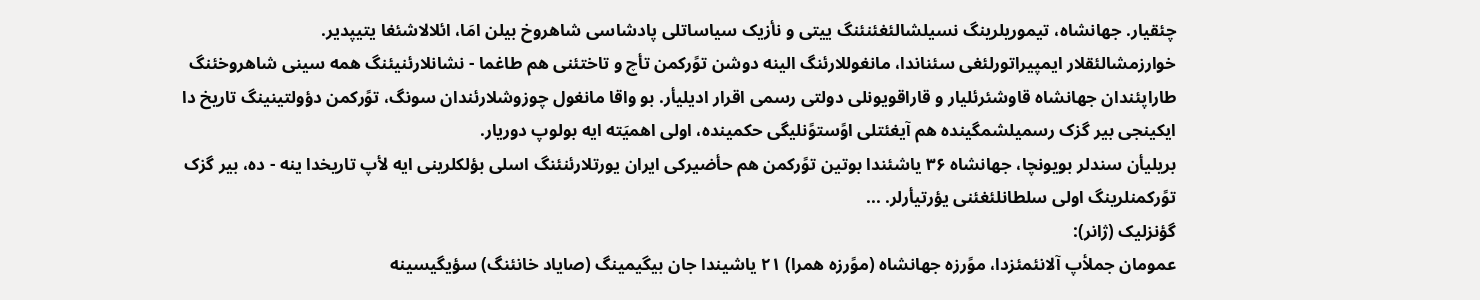چئقیار. جهانشاه، تیموریلرینگ نسیلشالئغئنئنگ ییتی و نأزیک سیاساتلی پادشاسی شاهروخ بیلن امَا، ائلالاشئغا یتیپدیر.
خوارزمشالئقلار ایمپیراتورلئغی سئناندا، مانغوللارئنگ الینه دوشن توًرکمن تأچ و تاختئنی هم طاغما - نشانلارئنیئنگ همه سینی شاهروخئنگ طاراپئندان جهانشاه قاوشئرئلیار و قاراقویونلی دولتی رسمی اقرار ادیلیأر. بو واقا مانغول چوزوشلارئندان سونگ، توًرکمن دؤولتینینگ تاریخ دا ایکینجی بیر گزک رسمیلشمگینده هم آیغئتلی اوًستوًنلیگی حکمینده، اولی اهمیَته ایه بولوپ دوریار.
بریلیأن سندلر بویونچا، جهانشاه ۳۶ یاشئندا بوتین توًرکمن هم حأضیرکی ایران یورتلارئنئنگ اسلی بؤلکلرینی ایه لأپ تاریخدا ینه - ده، بیر گزک توًرکمنلرینگ اولی سلطانلئغئنی یؤرتیأرلر. ...
گؤنزلیک (ژانر):
عمومان جملأپ آلانئمئزدا، موًرزه جهانشاه (موًرزه همرا) ۲۱ یاشيندا جان بیگیمینگ (صایاد خانئنگ) سؤیگیسینه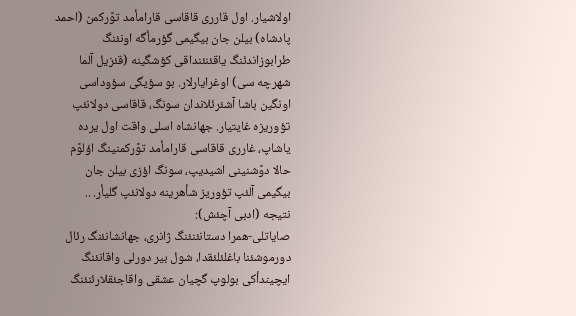اولاشیار. اول قارری قاقاسی قارامأمد توًرکمن (احمد پادشاه) بیلن جان بیگیمی گؤرمأگه اونئنگ طرابوزاندئنگ یاقئنئنداقی کؤشگینه (قئزیل آلما شهرچه سی) اوغرایارلار. بو سؤیگی سؤوداسی اونگین باشا آشئرئلاندان سونگ، قاقاسی دولانئپ تؤوریزه غایتیار. جهانشاه اسلی واقت اول یرده یاشاپ، غارری قاقاسی قارامأمد توًرکمنینگ اؤلوًم حالا دوًشنینی اشیدیپ، سونگ اؤزی بیلن جان بیگیمی آلئپ تؤوریز شأهرینه دولانئپ گلیأر. ..
نتیجه (ادبی آچئش):
صایاتلی-همرا دستانئنئنگ ژانری، جهانشانئنگ رئال دورموشئنا باغلئلئقدا، شول بیر دورلی واقانئنگ ایچیندأکی بولوپ گچیان عشقی واقاجئقلارئنئنگ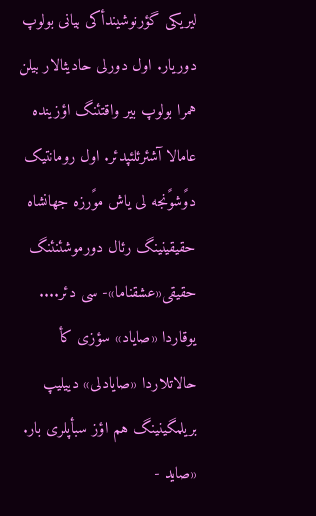لیریکی گؤرنوشیندأکی بیانی بولوپ دوریار. اول دورلی حادیثالار بیلن همرا بولوپ بیر واقتئنگ اؤزینده عامالا آشئرئلئپدئر. اول رومانتیک دوًشوًنجه لی یاش موًرزه جهانشاه حقیقینینگ رئال دورموشئنئنگ حقیقی«عشقناما»- سی دئر....
یوقاردا «صایاد» سؤزی کأ حالاتلاردا «صایادلی» دییلیپ بریلمگینینگ هم اؤز سبأپلری بار. «صاید -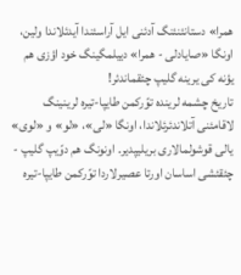همرا» دستانئنئنگ آدئنی ایل آراسئندا آیدئلاندا ولین، اونگا «صایادلی - همرا» دییلمگینگ خود اؤزی هم یؤنه کی یرینه گلیپ چئقماندئر!
تاریخ چشمه لرینده توًرکمن طایپا-تیره لرینینگ لاقامئنی آتلاندئرئلاندا، اونگا «لی»، «لو» و «لوی» یالی قوشولمالاری بریلیپدیر. اونونگ هم دوًیپ گلیپ - چئقئشی اساسان اورتا عصیرلاردا توًرکمن طایپا-تیره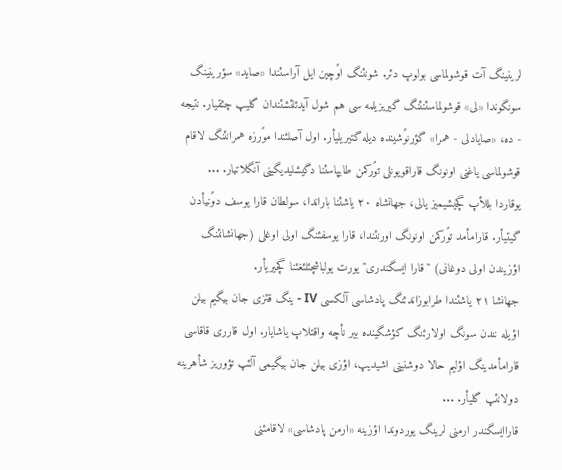لرینینگ آت قوشولماسی بولوپ دئر. شونئنگ اوًچین ایل آراسئندا «صاید» سؤرینینگ سونگوندا «لی» قوشولماسئنئنگ گیریزیلمه سی هم شول آیدئلئشئندان گلیپ چئقیار. نتیجه - ده، «صایادلی - همرا» گؤرنوًشینده دیله گتیریلیأر. اول آصلئندا موًرزه همرانئنگ لاقام قوشولماسی یاغنی اونونگ قاراقویونلی توًرکمن طایپاسئنا دگیشلیدیگینی آنگلاتیار. ...
یوقاردا بللأپ گچیشیمیز یالی، جهانشاه ۲۰ یاشئنا باراندا، سولطان قارا یوسف دوًنیأدن گیتیأر. قارامأمد توًرکمن اونونگ اورنئندا، قارا یوسفئنگ اولی اوغلی (جهانشانئنگ اؤزیندن اولی دوغانی) "قارا ایسگندری" یورت یولباشچئلئغئنا گچیریأر.
جهانشا ۲۱ یاشئندا طرابوزاندئنگ پادشاسی آلکسی IV - ینگ قئزی جان بیگیم بیلن اؤیله نندن سونگ اولارئنگ کؤشگینده بیر نأچه واقتلاپ یاشایار. اول قارری قاقاسی قارامأمدینگ اؤلیم حالا دوشنینی اشیدیپ، اؤزی بیلن جان بیگیمی آلئپ تؤوریز شأهرینه دولانئپ گلیأر. ...
قاراایسگندر ارمنی لرینگ یوردوندا اؤزینه «ارمن پادشاسی» لاقامئنی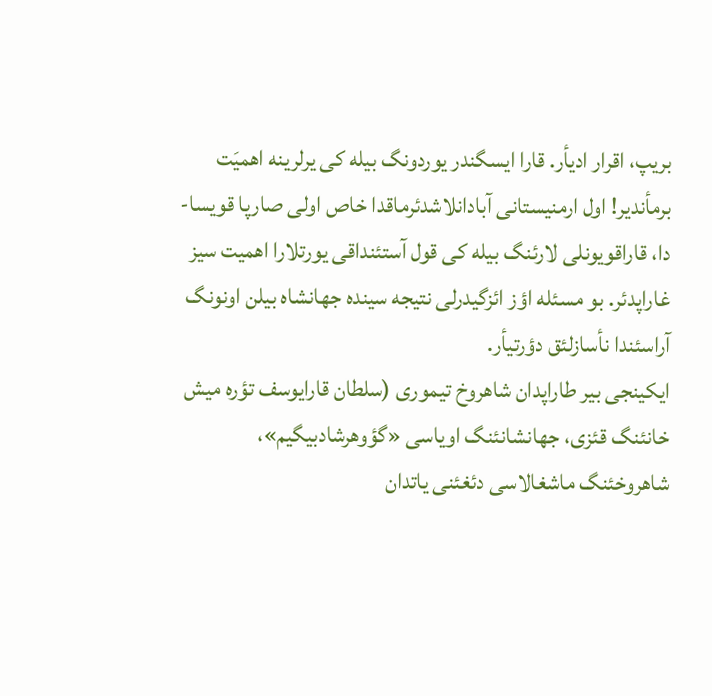بریپ، اقرار ادیأر. قارا ایسگندر یوردونگ بیله کی یرلرینه اهمیَت برمأندیر! اول ارمنیستانی آبادانلاشدئرماقدا خاص اولی صارپا قویسا-دا، قاراقویونلی لارئنگ بیله کی قول آستئنداقی یورتلارا اهمیت سیز غاراپدئر. بو مسئله اؤز ائزگیدرلی نتیجه سینده جهانشاه بیلن اونونگ آراسئندا نأسازلئق دؤرتیأر.
ایکینجی بیر طاراپدان شاهروخ تیموری (سلطان قارایوسف تؤره میش خانئنگ قئزی، جهانشانئنگ اویاسی «گؤوهرشادبیگیم»، شاهروخئنگ ماشغالاسی دئغئنی یاتدان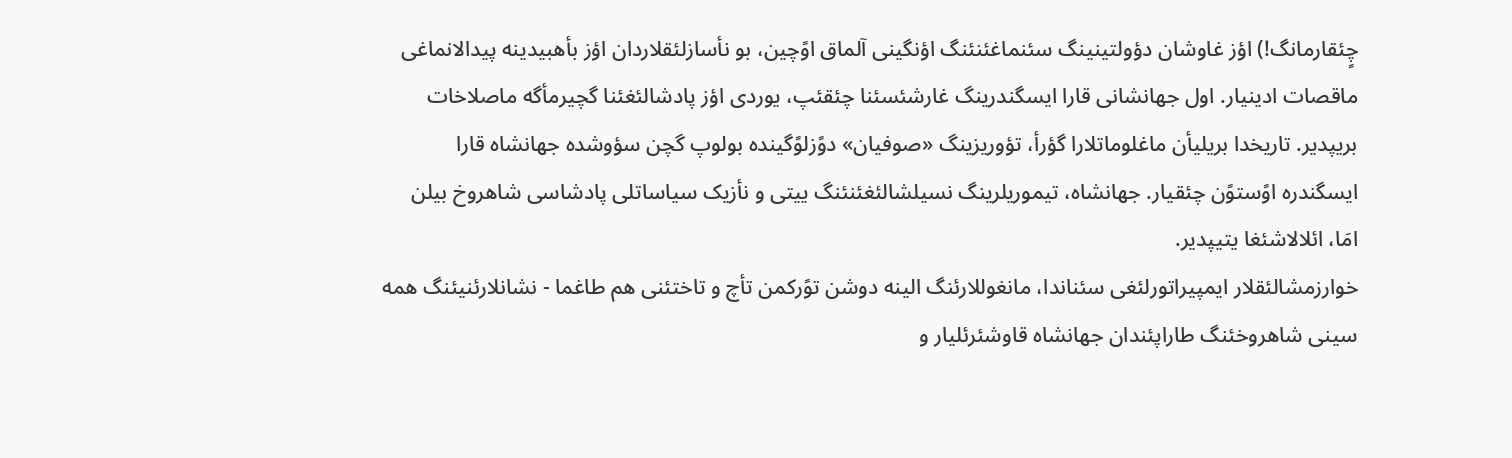چٍئقارمانگ!) اؤز غاوشان دؤولتینینگ سئنماغئنئنگ اؤنگینی آلماق اوًچین، بو نأسازلئقلاردان اؤز بأهبیدینه پیدالانماغی ماقصات ادینيار. اول جهانشانی قارا ایسگندرینگ غارشئسئنا چئقئپ، یوردی اؤز پادشالئغئنا گچیرمأگه ماصلاخات بریپدیر. تاریخدا بریلیأن ماغلوماتلارا گؤرأ، تؤوریزینگ «صوفیان» دوًزلوًگینده بولوپ گچن سؤوشده جهانشاه قارا ایسگندره اوًستوًن چئقیار. جهانشاه، تیموریلرینگ نسیلشالئغئنئنگ ییتی و نأزیک سیاساتلی پادشاسی شاهروخ بیلن امَا، ائلالاشئغا یتیپدیر.
خوارزمشالئقلار ایمپیراتورلئغی سئناندا، مانغوللارئنگ الینه دوشن توًرکمن تأچ و تاختئنی هم طاغما - نشانلارئنیئنگ همه سینی شاهروخئنگ طاراپئندان جهانشاه قاوشئرئلیار و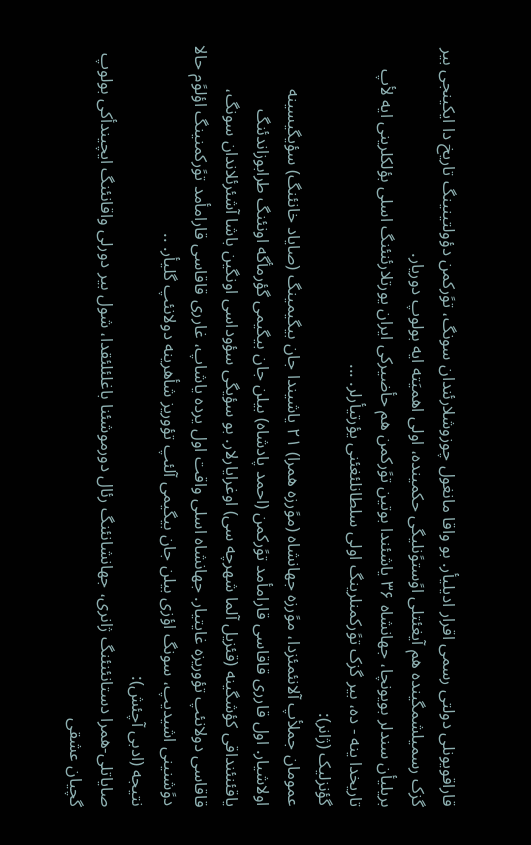قاراقویونلی دولتی رسمی اقرار ادیلیأر. بو واقا مانغول چوزوشلارئندان سونگ، توًرکمن دؤولتینینگ تاریخ دا ایکینجی بیر گزک رسمیلشمگینده هم آیغئتلی اوًستوًنلیگی حکمینده، اولی اهمیَته ایه بولوپ دوریار.
بریلیأن سندلر بویونچا، جهانشاه ۳۶ یاشئندا بوتین توًرکمن هم حأضیرکی ایران یورتلارئنئنگ اسلی بؤلکلرینی ایه لأپ تاریخدا ینه - ده، بیر گزک توًرکمنلرینگ اولی سلطانلئغئنی یؤرتیأرلر. ...
گؤنزلیک (ژانر):
عمومان جملأپ آلانئمئزدا، موًرزه جهانشاه (موًرزه همرا) ۲۱ یاشيندا جان بیگیمینگ (صایاد خانئنگ) سؤیگیسینه اولاشیار. اول قارری قاقاسی قارامأمد توًرکمن (احمد پادشاه) بیلن جان بیگیمی گؤرمأگه اونئنگ طرابوزاندئنگ یاقئنئنداقی کؤشگینه (قئزیل آلما شهرچه سی) اوغرایارلار. بو سؤیگی سؤوداسی اونگین باشا آشئرئلاندان سونگ، قاقاسی دولانئپ تؤوریزه غایتیار. جهانشاه اسلی واقت اول یرده یاشاپ، غارری قاقاسی قارامأمد توًرکمنینگ اؤلوًم حالا دوًشنینی اشیدیپ، سونگ اؤزی بیلن جان بیگیمی آلئپ تؤوریز شأهرینه دولانئپ گلیأر. ..
نتیجه (ادبی آچئش):
صایاتلی-همرا دستانئنئنگ ژانری، جهانشانئنگ رئال دورموشئنا باغلئلئقدا، شول بیر دورلی واقانئنگ ایچیندأکی بولوپ گچیان عشقی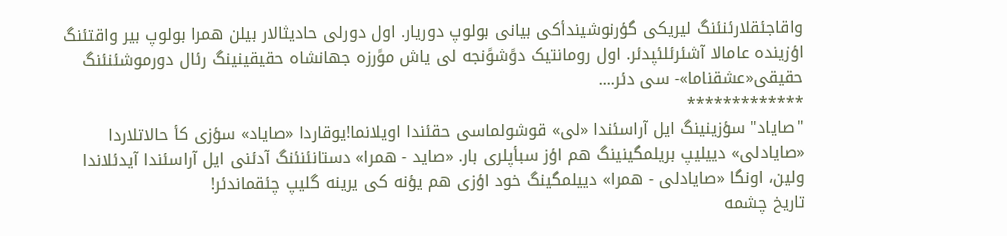واقاجئقلارئنئنگ لیریکی گؤرنوشیندأکی بیانی بولوپ دوریار. اول دورلی حادیثالار بیلن همرا بولوپ بیر واقتئنگ اؤزینده عامالا آشئرئلئپدئر. اول رومانتیک دوًشوًنجه لی یاش موًرزه جهانشاه حقیقینینگ رئال دورموشئنئنگ حقیقی«عشقناما»- سی دئر....
*************
"صایاد" سؤزینینگ ایل آراسئندا «لی» قوشولماسی حقئندا اویلانما!یوقاردا «صایاد» سؤزی کأ حالاتلاردا «صایادلی» دییلیپ بریلمگینینگ هم اؤز سبأپلری بار. «صاید - همرا» دستانئنئنگ آدئنی ایل آراسئندا آیدئلاندا ولین، اونگا «صایادلی - همرا» دییلمگینگ خود اؤزی هم یؤنه کی یرینه گلیپ چئقماندئر!
تاریخ چشمه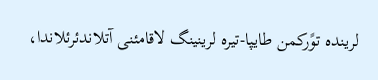لرینده توًرکمن طایپا-تیره لرینینگ لاقامئنی آتلاندئرئلاندا،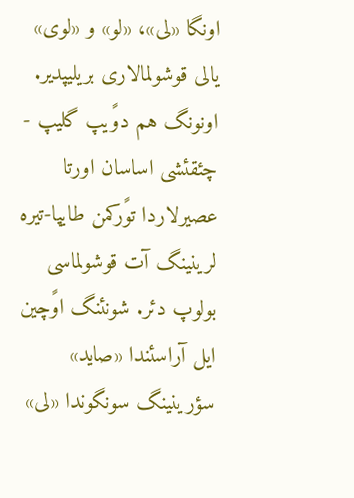اونگا «لی»، «لو» و «لوی» یالی قوشولمالاری بریلیپدیر. اونونگ هم دوًیپ گلیپ - چئقئشی اساسان اورتا عصیرلاردا توًرکمن طایپا-تیره لرینینگ آت قوشولماسی بولوپ دئر. شونئنگ اوًچین ایل آراسئندا «صاید» سؤرینینگ سونگوندا «لی»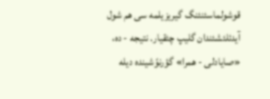قوشولماسئنئنگ گیریزیلمه سی هم شول آیدئلئشئندان گلیپ چئقیار. نتیجه - ده، «صایادلی - همرا» گؤرنوًشینده دیله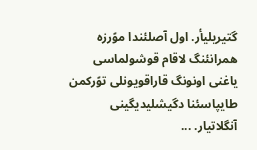گتیریلیأر. اول آصلئندا موًرزه همرانئنگ لاقام قوشولماسی یاغنی اونونگ قاراقویونلی توًرکمن طایپاسئنا دگیشلیدیگینی آنگلاتیار. ...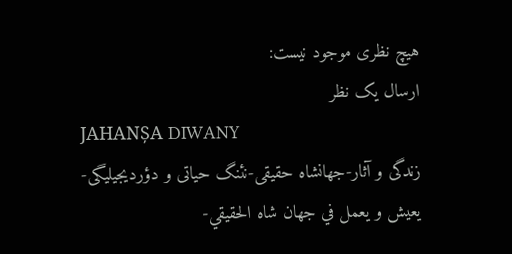هیچ نظری موجود نیست:
ارسال یک نظر
JAHANȘA DIWANY
زندگی و آثار-جهانشاه حقیقی-نئنگ حیاتی و دؤردیجیلیگی-يعيش و يعمل في جهان شاه الحقيقي-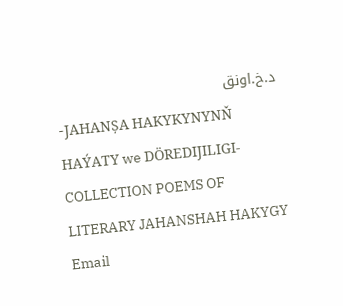د.خ.اونق
-JAHANȘA HAKYKYNYNŇ HAÝATY we DÖREDIJILIGI-COLLECTION POEMS OF LITERARY JAHANSHAH HAKYGY
Email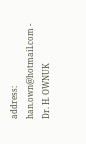address: han.own@hotmail.com - Dr. H. OWNUK